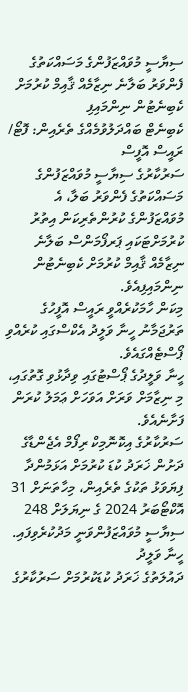ސިޔާސީ މުވައްޒަފުންގެ މަސައްކަތުގެ ފެންވަރު ބަލާނެ ނިޒާމެއް ޤާއިމް ކުރުމަށް ކެބިނެޓުން ނިންމައިފި
ކެބިނެޓް ބައްދަލުވުމެއްގެ ތެރެއިން: ފޮޓޯ/ ރައީސް އޮފީސް
ސަރުކާރުގެ ސިޔާސީ މުވައްޒަފުންގެ މަސައްކަތުގެ ފެންވަރު ބަލާ، އެ މުވައްޒަފުންގެ ކުރުންތެރިކަން އިތުރު ކުރުމަށްޓަކައި ޕަރފޯމަންސް ބަލާނެ ނިޒާމެއް ޤާއިމް ކުރުމަށް ކެބިނެޓުން ނިންމައިފިއެވެ.
މިކަން ހާމަކުރެއްވީ ރައީސް އޮފީހުގެ ތަރުޖަމާނު ހީނާ ވަލީދު އެކްސްގައި ކުރެއްވި ޕޯސްޓެއްގައެވެ.
ހީނާ ވަލީދުގެ ޕޯސްޓުގައި ވިދާޅުވި ގޮތުގައި، މި ނިޒާމަށް ވަރަށް އަވަހަށް ޢަމަލު ކުރަން ފަށާނެއެވެ.
ސަރުކާރުގެ އިކޮނޮމިކް ރިފޯމް އެޖެންޑާގެ ދަށުން ޚަރަދު ކުޑަ ކުރުމަށް އަޅަމުންދާ ފިޔަވަޅު ތަކުގެ ތެރެއިން، މިހާތަނަށް 31 އޮކްޓޯބަރު 2024 ގެ ނިޔަލަށް 248 ސިޔާސީ މުވައްޒަފުންވަނީ މަދުކުރެވިފައި.
ހީނާ ވަލީދު
ދައުލަތުގެ ޚަރަދު ކުޑަކުރުމަށް ސަރުކާރުގެ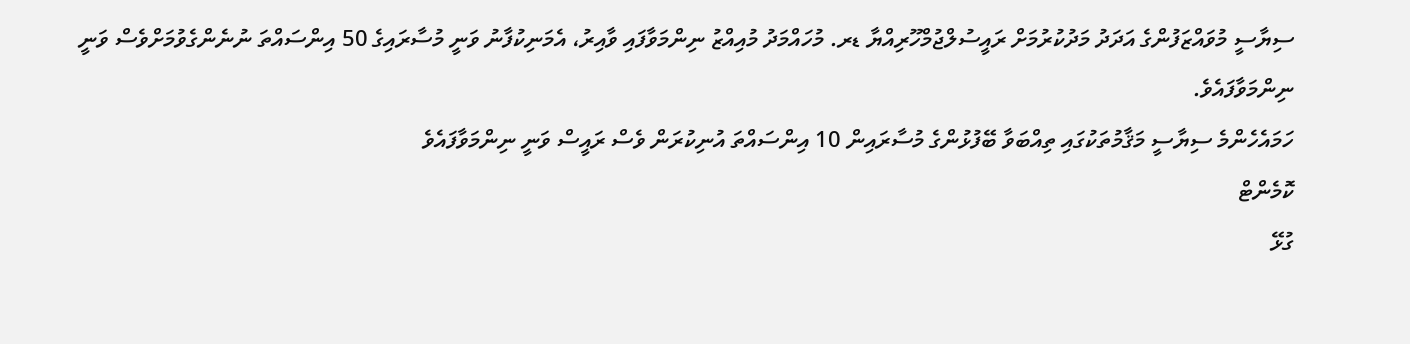ސިޔާސީ މުވައްޒަފުންގެ އަދަދު މަދުކުރުމަށް ރައީސުލްޖުމްހޫރިއްޔާ ޑރ. މުހައްމަދު މުއިއްޒު ނިންމަވާފައި ވާއިރު، އެމަނިކުފާނު ވަނީ މުސާރައިގެ 50 އިންސައްތަ ނުނެންގެވުމަށްވެސް ވަނީ ނިންމަވާފައެވެ.
ހަމައެހެންމެ ސިޔާސީ މަޤާމުތަކުގައި ތިއްބަވާ ބޭފުޅުންގެ މުސާރައިން 10 އިންސައްތަ އުނިކުރަން ވެސް ރައީސް ވަނީ ނިންމަވާފައެވެ
ކޮމެންޓް
ގުޅޭ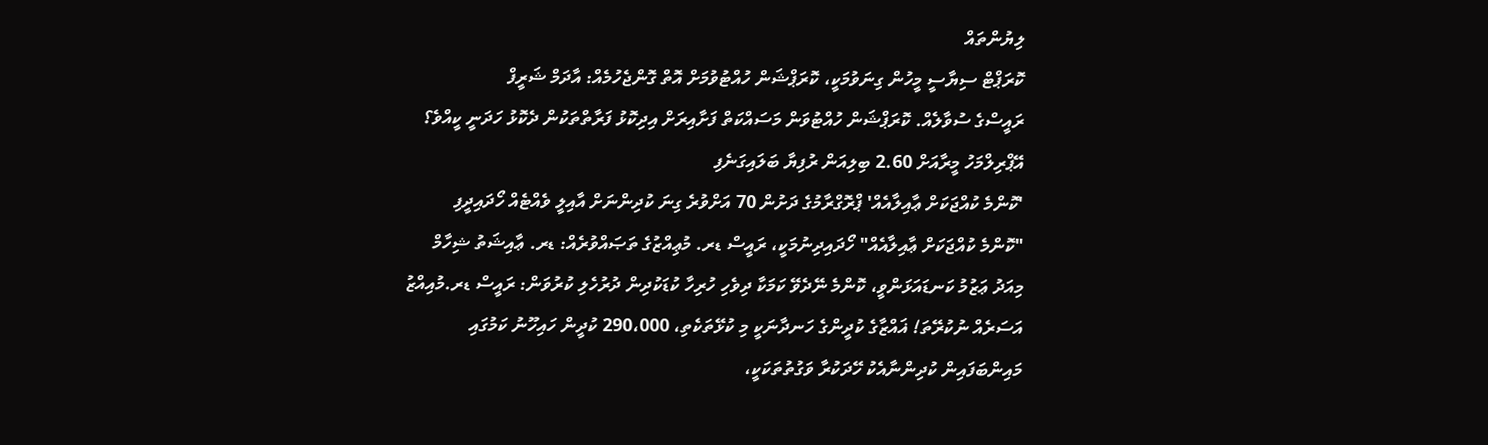ލިޔުންތައް
ކޮރަޕްޓް ސިޔާސީ މީހުން ގިނަވުމަކީ، ކޮރަޕްޝަން ހުއްޓުވުމަށް އޮތް ގޮންޖެހުމެއް: އާދަމް ޝަރީފް
ރައީސްގެ ސުވާލެއް. ކޮރަޕްޝަން ހުއްޓުވަން މަސައްކަތް ފަށާއިރަށް އިދިކޮޅު ފަރާތްތަކުން ދެކޮޅު ހަދަނީ ކީއްވެ؟
އޭޕްރިލްމަހު މީރާއަށް 2.60 ބިލިއަން ރުފިޔާ ބަލައިގަނެފި
'ކޮންމެ ކުއްޖަކަށް ޢާއިލާއެއް' ޕްރޮގްރާމުގެ ދަށުން 70 އަށްވުރެ ގިނަ ކުދިންނަށް އާއިލީ ވެއްޓެއް ހޯދައިދީފި
"ކޮންމެ ކުއްޖަކަށް ޢާއިލާއެއް" ހޯދައިދިނުމަކީ، ރައީސް ޑރ. މުޢިއްޒުގެ ތަޞައްވުރެއް: ޑރ. ޢާއިޝަތު ޝިހާމް
މިއަދު ޢަޒުމު ކަނޑައަޅަންވީ، ކޮންމެ ނޭދެވޭ ކަމަކާ ދިވެހި ހުރިހާ ކުޑަކުދިން ދުރުހެލި ކުރުވަން: ރައީސް ޑރ.މުއިއްޒު
އަސަރެއް ނުކުރޭތަ! ޣައްޒާގެ ކުދީންގެ ހަނދާނަކީ މި ކުޅޭތަކެތި، 290،000 ކުދީން ހައިހޫނު ކަމުގައި
މައިންބަފައިން ކުދިންނާއެކު ހޭދަކުރާ ވަގުތުތަކަކީ،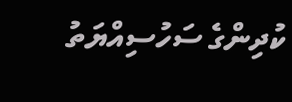ކުދިންގެ ސަހުސިއްޔަތު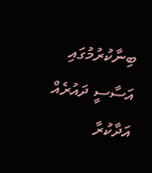ބިނާކުރުމުގައި އަސާސީ ދައުރެއް އަދާކުރާ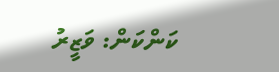ކަންކަން: ވަޒީރު